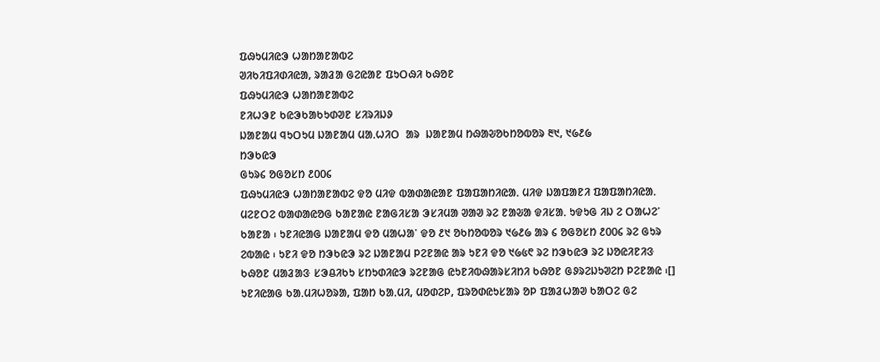ᱯᱷᱩᱢᱤᱭᱳ ᱦᱟᱴᱟᱱᱟᱵᱮ
ᱣᱤᱠᱤᱯᱤᱰᱤᱭᱟ, ᱨᱟᱲᱟ ᱜᱮᱭᱟᱱ ᱯᱩᱛᱷᱤ ᱠᱷᱚᱱ
ᱯᱷᱩᱢᱤᱭᱳ ᱦᱟᱴᱟᱱᱟᱵᱮ
ᱱᱤᱦᱳᱱ ᱠᱭᱳᱠᱟᱠᱩᱰᱣᱱ ᱥᱤᱨᱤᱡᱽ
ᱡᱟᱱᱟᱢ ᱧᱩᱛᱩᱢ ᱡᱟᱱᱟᱢ ᱢᱟᱹᱦᱤᱛ  ᱟᱨ  ᱡᱟᱱᱟᱢ ᱴᱷᱟᱶᱚᱠᱴᱚᱵᱚᱨ ᱓᱑, ᱑᱙᱒᱙
ᱴᱳᱠᱭᱳ
ᱜᱩᱨ᱔ ᱚᱜᱚᱥᱴ ᱒᱐᱐᱔
ᱯᱷᱩᱢᱤᱭᱳ ᱦᱟᱴᱟᱱᱟᱵᱮ ᱫᱚ ᱢᱤᱫ ᱵᱟᱰᱟᱭᱟᱱ ᱯᱟᱯᱟᱴᱤᱭᱟᱹ ᱢᱤᱫ ᱡᱟᱯᱟᱱᱤ ᱯᱟᱯᱟᱴᱤᱭᱟᱹ ᱢᱮᱱᱛᱮ ᱵᱟᱰᱟᱭᱚᱜ ᱠᱟᱱᱟᱭ ᱱᱟᱜᱤᱥᱟ ᱳᱥᱤᱢᱟ ᱣᱟᱣ ᱨᱮ ᱱᱟᱶᱟ ᱫᱤᱥᱟᱹ ᱩᱫᱩᱜ ᱤᱡ ᱮ ᱛᱟᱦᱮᱸ ᱠᱟᱱᱟ ᱾ ᱩᱱᱤᱭᱟᱜ ᱡᱟᱱᱟᱢ ᱫᱚ ᱢᱟᱦᱟᱸ ᱫᱚ ᱒᱑ ᱚᱠᱴᱚᱵᱚᱨ ᱑᱙᱒᱙ ᱟᱨ ᱔ ᱚᱜᱚᱥᱴ ᱒᱐᱐᱔ ᱨᱮ ᱜᱩᱨ ᱮᱵᱟᱭ ᱾ ᱩᱱᱤ ᱫᱚ ᱴᱳᱠᱭᱳ ᱨᱮ ᱡᱟᱱᱟᱢ ᱞᱮᱱᱟᱭ ᱟᱨ ᱩᱱᱤ ᱫᱚ ᱑᱙᱕᱖ ᱨᱮ ᱴᱳᱠᱭᱳ ᱨᱮ ᱡᱚᱭᱤᱱᱤᱝ ᱠᱷᱚᱱ ᱢᱟᱲᱟᱝ ᱥᱳᱪᱤᱠᱩ ᱥᱴᱩᱰᱤᱭᱳ ᱨᱮᱱᱟᱜ ᱭᱩᱱᱤᱵᱷᱟᱨᱥᱤᱴᱤ ᱠᱷᱚᱱ ᱜᱽᱨᱮᱡᱩᱣᱮᱴ ᱞᱮᱱᱟᱭ ᱾[] ᱩᱱᱤᱭᱟᱜ ᱠᱟᱹᱢᱤᱦᱚᱨᱟ, ᱯᱟᱴ ᱠᱟᱹᱢᱤ, ᱢᱚᱰᱮᱞ, ᱯᱨᱚᱰᱭᱩᱥᱟᱨ ᱚᱞ ᱯᱟᱲᱦᱟᱣ ᱠᱟᱛᱮ ᱜᱮ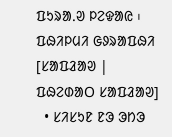ᱯᱩᱨᱟᱹᱣ ᱞᱮᱫᱟᱭ ᱾
ᱯᱷᱤᱞᱢᱤ ᱜᱽᱨᱟᱯᱷᱤ
[ᱥᱟᱯᱲᱟᱣ | ᱯᱷᱮᱰᱟᱛ ᱥᱟᱯᱲᱟᱣ]
  • ᱥᱤᱥᱩᱱ ᱱᱳ ᱳᱴᱳ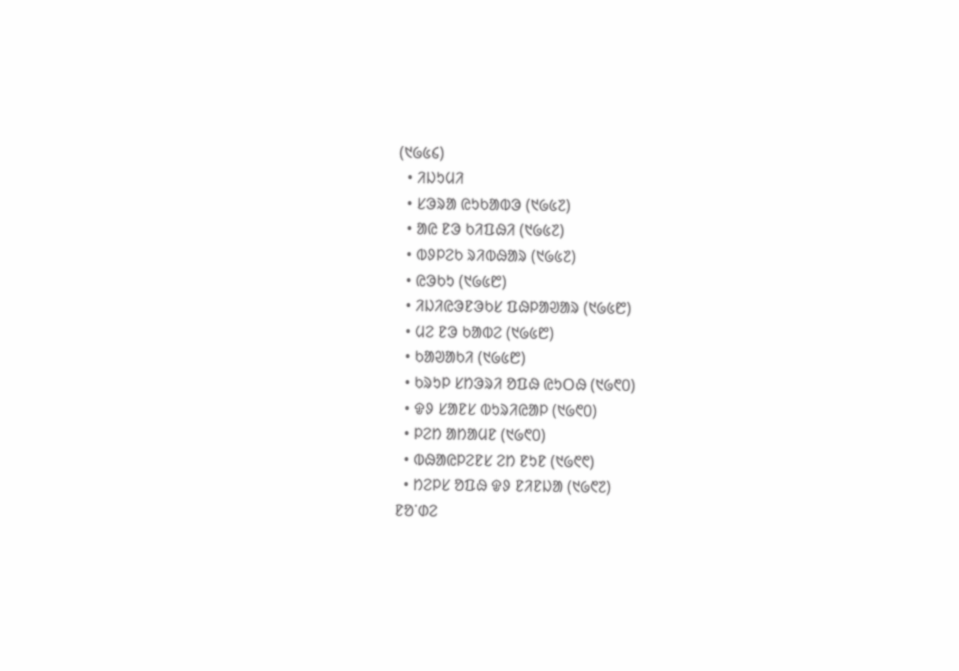(᱑᱙᱕᱔)
  • ᱤᱡᱩᱢᱤ
  • ᱥᱳᱨᱟ ᱭᱩᱠᱟᱵᱳ (᱑᱙᱕᱗)
  • ᱟᱭ ᱱᱳ ᱠᱤᱯᱷᱤ (᱑᱙᱕᱗)
  • ᱵᱽᱞᱮᱠ ᱨᱤᱵᱷᱟᱨ (᱑᱙᱕᱗)
  • ᱭᱳᱠᱩ (᱑᱙᱕᱘)
  • ᱤᱡᱤᱭᱳᱱᱳᱠᱥ ᱯᱷᱞᱟᱣᱟᱨ (᱑᱙᱕᱘)
  • ᱢᱮ ᱱᱳ ᱠᱟᱵᱮ (᱑᱙᱕᱘)
  • ᱠᱟᱣᱟᱠᱤ (᱑᱙᱕᱘)
  • ᱠᱨᱩᱞ ᱥᱴᱳᱨᱤ ᱚᱯᱷ ᱭᱩᱛᱷ (᱑᱙᱖᱐)
  • ᱫᱽ ᱥᱟᱱᱥ ᱵᱩᱨᱤᱭᱟᱞ (᱑᱙᱖᱐)
  • ᱞᱮᱴ ᱟᱴᱟᱢᱱ (᱑᱙᱖᱐)
  • ᱵᱷᱟᱭᱞᱮᱱᱥ ᱮᱴ ᱱᱩᱱ (᱑᱙᱖᱖)
  • ᱴᱮᱞᱥ ᱚᱯᱷ ᱫᱽ ᱱᱤᱱᱡᱟ (᱑᱙᱖᱗)
ᱱᱚᱸᱰᱮ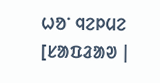ᱦᱚᱸ ᱧᱮᱞᱢᱮ
[ᱥᱟᱯᱲᱟᱣ |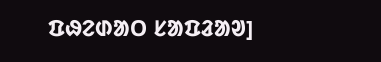ᱯᱷᱮᱰᱟᱛ ᱥᱟᱯᱲᱟᱣ]